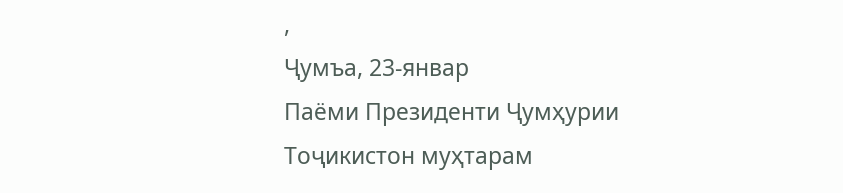,
Ҷумъа, 23-январ
Паёми Президенти Ҷумҳурии Тоҷикистон муҳтарам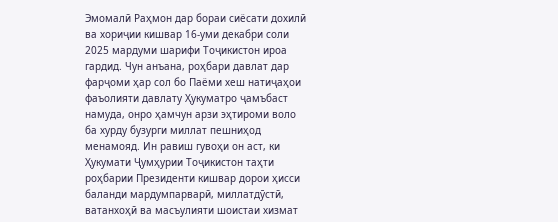Эмомалӣ Раҳмон дар бораи сиёсати дохилӣ ва хориҷии кишвар 16-уми декабри соли 2025 мардуми шарифи Тоҷикистон ироа гардид. Чун анъана, роҳбари давлат дар фарҷоми ҳар сол бо Паёми хеш натиҷаҳои фаъолияти давлату Ҳукуматро ҷамъбаст намуда, онро ҳамчун арзи эҳтироми воло ба хурду бузурги миллат пешниҳод менамояд. Ин равиш гувоҳи он аст, ки Ҳукумати Ҷумҳурии Тоҷикистон таҳти роҳбарии Президенти кишвар дорои ҳисси баланди мардумпарварӣ, миллатдӯстӣ, ватанхоҳӣ ва масъулияти шоистаи хизмат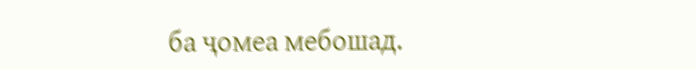ба ҷомеа мебошад.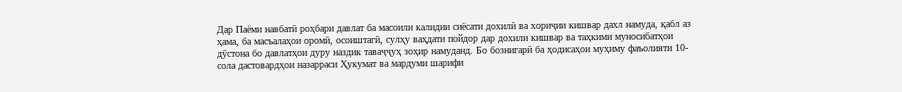Дар Паёми навбатӣ роҳбари давлат ба масоили калидии сиёсати дохилӣ ва хориҷии кишвар дахл намуда, қабл аз ҳама, ба масъалаҳои оромӣ, осоиштагӣ, сулҳу ваҳдати пойдор дар дохили кишвар ва таҳкими муносибатҳои дӯстона бо давлатҳои дуру наздик таваҷҷуҳ зоҳир намуданд. Бо бознигарӣ ба ҳодисаҳои муҳиму фаъолияти 10-сола дастовардҳои назарраси Ҳукумат ва мардуми шарифи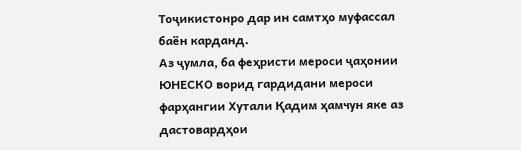Тоҷикистонро дар ин самтҳо муфассал баён карданд.
Аз ҷумла, ба феҳристи мероси ҷаҳонии ЮНЕСКО ворид гардидани мероси фарҳангии Хутали Қадим ҳамчун яке аз дастовардҳои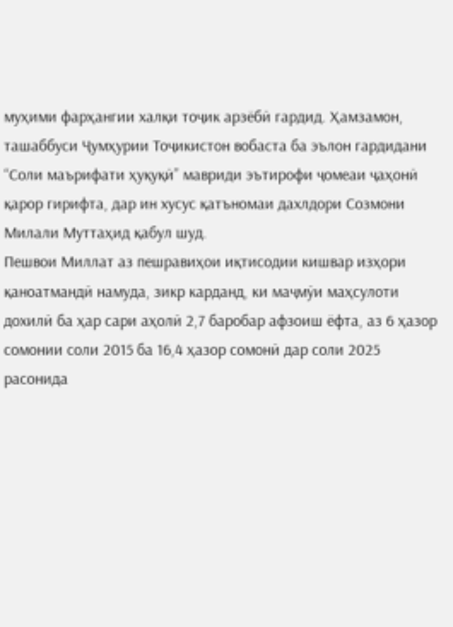муҳими фарҳангии халқи тоҷик арзёбӣ гардид. Ҳамзамон, ташаббуси Ҷумҳурии Тоҷикистон вобаста ба эълон гардидани “Соли маърифати ҳуқуқӣ” мавриди эътирофи ҷомеаи ҷаҳонӣ қарор гирифта, дар ин хусус қатъномаи дахлдори Созмони Милали Муттаҳид қабул шуд.
Пешвои Миллат аз пешравиҳои иқтисодии кишвар изҳори қаноатмандӣ намуда, зикр карданд, ки маҷмӯи маҳсулоти дохилӣ ба ҳар сари аҳолӣ 2,7 баробар афзоиш ёфта, аз 6 ҳазор сомонии соли 2015 ба 16,4 ҳазор сомонӣ дар соли 2025 расонида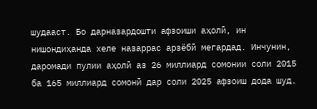шудааст. Бо дарназардошти афзоиши аҳолӣ, ин нишондиҳанда хеле назаррас арзёбӣ мегардад. Инчунин, даромади пулии аҳолӣ аз 26 миллиард сомонии соли 2015 ба 165 миллиард сомонӣ дар соли 2025 афзоиш дода шуд.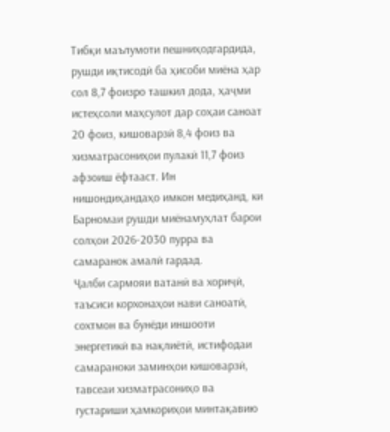Тибқи маълумоти пешниҳодгардида, рушди иқтисодӣ ба ҳисоби миёна ҳар сол 8,7 фоизро ташкил дода, ҳаҷми истеҳсоли маҳсулот дар соҳаи саноат 20 фоиз, кишоварзӣ 8,4 фоиз ва хизматрасониҳои пулакӣ 11,7 фоиз афзоиш ёфтааст. Ин нишондиҳандаҳо имкон медиҳанд, ки Барномаи рушди миёнамуҳлат барои солҳои 2026-2030 пурра ва самаранок амалӣ гардад.
Ҷалби сармояи ватанӣ ва хориҷӣ, таъсиси корхонаҳои нави саноатӣ, сохтмон ва бунёди иншооти энергетикӣ ва нақлиётӣ, истифодаи самараноки заминҳои кишоварзӣ, тавсеаи хизматрасониҳо ва густариши ҳамкориҳои минтақавию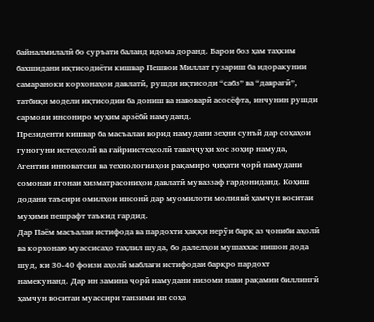байналмилалӣ бо суръати баланд идома доранд. Барои боз ҳам таҳким бахшидани иқтисодиёти кишвар Пешвои Миллат гузариш ба идоракунии самараноки корхонаҳои давлатӣ, рушди иқтисоди “сабз” ва “даврагӣ”, татбиқи модели иқтисодии ба дониш ва навоварӣ асосёфта, инчунин рушди сармояи инсониро муҳим арзёбӣ намуданд.
Президенти кишвар ба масъалаи ворид намудани зеҳни сунъӣ дар соҳаҳои гуногуни истеҳсолӣ ва ғайриистеҳсолӣ таваҷҷуҳи хос зоҳир намуда, Агентии инноватсия ва технологияҳои рақамиро ҷиҳати ҷорӣ намудани сомонаи ягонаи хизматрасониҳои давлатӣ муваззаф гардониданд. Коҳиш додани таъсири омилҳои инсонӣ дар муомилоти молиявӣ ҳамчун воситаи муҳими пешрафт таъкид гардид.
Дар Паём масъалаи истифода ва пардохти ҳаққи нерӯи барқ аз ҷониби аҳолӣ ва корхонаю муассисаҳо таҳлил шуда, бо далелҳои мушаххас нишон дода шуд, ки 30-40 фоизи аҳолӣ маблағи истифодаи барқро пардохт намекунанд. Дар ин замина ҷорӣ намудани низоми нави рақамии биллингӣ ҳамчун воситаи муассири танзими ин соҳа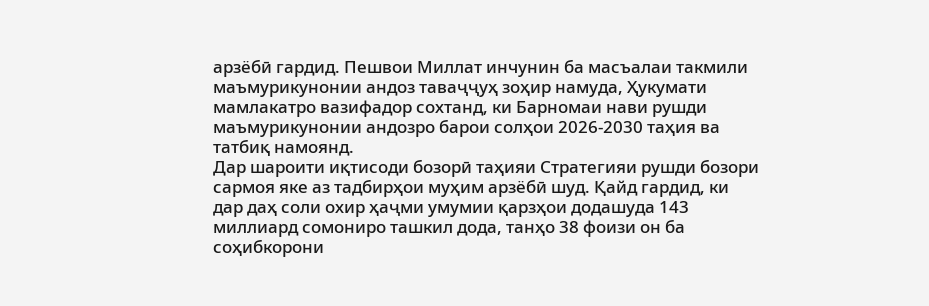арзёбӣ гардид. Пешвои Миллат инчунин ба масъалаи такмили маъмурикунонии андоз таваҷҷуҳ зоҳир намуда, Ҳукумати мамлакатро вазифадор сохтанд, ки Барномаи нави рушди маъмурикунонии андозро барои солҳои 2026-2030 таҳия ва татбиқ намоянд.
Дар шароити иқтисоди бозорӣ таҳияи Стратегияи рушди бозори сармоя яке аз тадбирҳои муҳим арзёбӣ шуд. Қайд гардид, ки дар даҳ соли охир ҳаҷми умумии қарзҳои додашуда 143 миллиард сомониро ташкил дода, танҳо 38 фоизи он ба соҳибкорони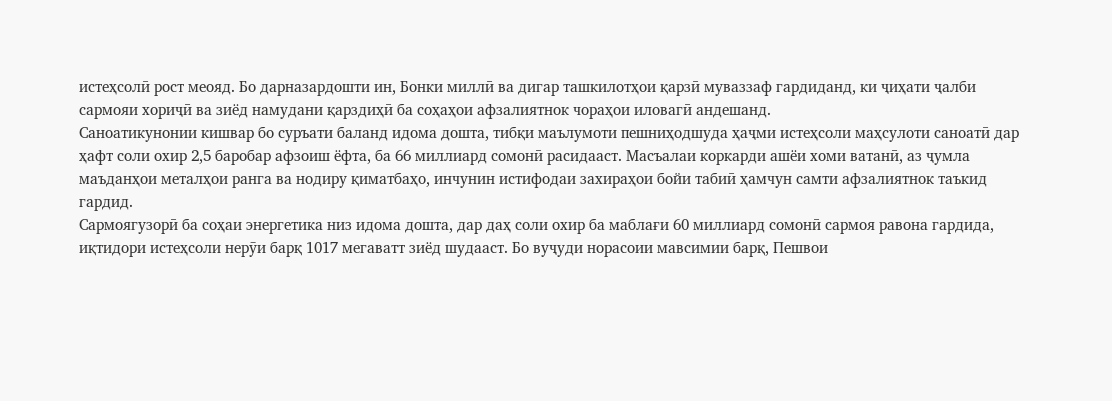истеҳсолӣ рост меояд. Бо дарназардошти ин, Бонки миллӣ ва дигар ташкилотҳои қарзӣ муваззаф гардиданд, ки ҷиҳати ҷалби сармояи хориҷӣ ва зиёд намудани қарздиҳӣ ба соҳаҳои афзалиятнок чораҳои иловагӣ андешанд.
Саноатикунонии кишвар бо суръати баланд идома дошта, тибқи маълумоти пешниҳодшуда ҳаҷми истеҳсоли маҳсулоти саноатӣ дар ҳафт соли охир 2,5 баробар афзоиш ёфта, ба 66 миллиард сомонӣ расидааст. Масъалаи коркарди ашёи хоми ватанӣ, аз ҷумла маъданҳои металҳои ранга ва нодиру қиматбаҳо, инчунин истифодаи захираҳои бойи табиӣ ҳамчун самти афзалиятнок таъкид гардид.
Сармоягузорӣ ба соҳаи энергетика низ идома дошта, дар даҳ соли охир ба маблағи 60 миллиард сомонӣ сармоя равона гардида, иқтидори истеҳсоли нерӯи барқ 1017 мегаватт зиёд шудааст. Бо вуҷуди норасоии мавсимии барқ, Пешвои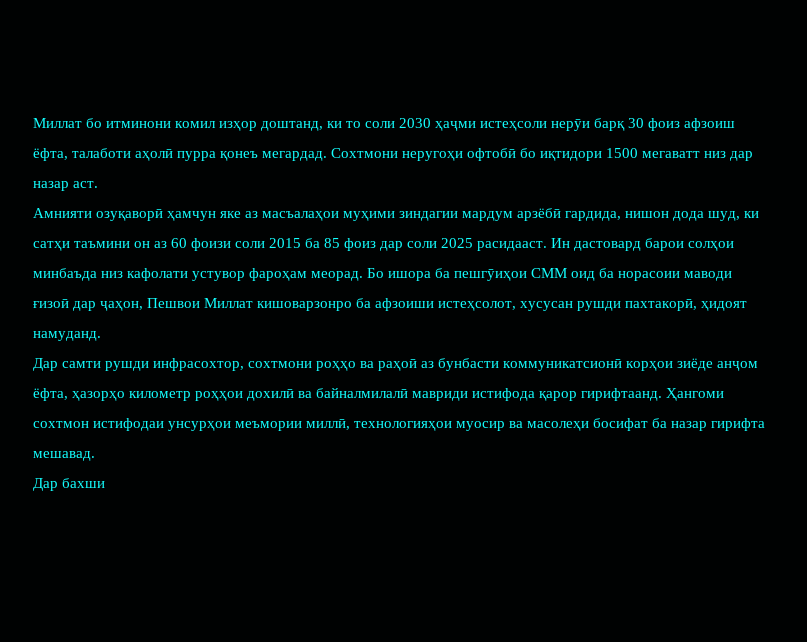Миллат бо итминони комил изҳор доштанд, ки то соли 2030 ҳаҷми истеҳсоли нерӯи барқ 30 фоиз афзоиш ёфта, талаботи аҳолӣ пурра қонеъ мегардад. Сохтмони неругоҳи офтобӣ бо иқтидори 1500 мегаватт низ дар назар аст.
Амнияти озуқаворӣ ҳамчун яке аз масъалаҳои муҳими зиндагии мардум арзёбӣ гардида, нишон дода шуд, ки сатҳи таъмини он аз 60 фоизи соли 2015 ба 85 фоиз дар соли 2025 расидааст. Ин дастовард барои солҳои минбаъда низ кафолати устувор фароҳам меорад. Бо ишора ба пешгӯиҳои СММ оид ба норасоии маводи ғизоӣ дар ҷаҳон, Пешвои Миллат кишоварзонро ба афзоиши истеҳсолот, хусусан рушди пахтакорӣ, ҳидоят намуданд.
Дар самти рушди инфрасохтор, сохтмони роҳҳо ва раҳоӣ аз бунбасти коммуникатсионӣ корҳои зиёде анҷом ёфта, ҳазорҳо километр роҳҳои дохилӣ ва байналмилалӣ мавриди истифода қарор гирифтаанд. Ҳангоми сохтмон истифодаи унсурҳои меъмории миллӣ, технологияҳои муосир ва масолеҳи босифат ба назар гирифта мешавад.
Дар бахши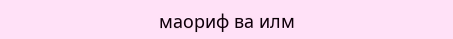маориф ва илм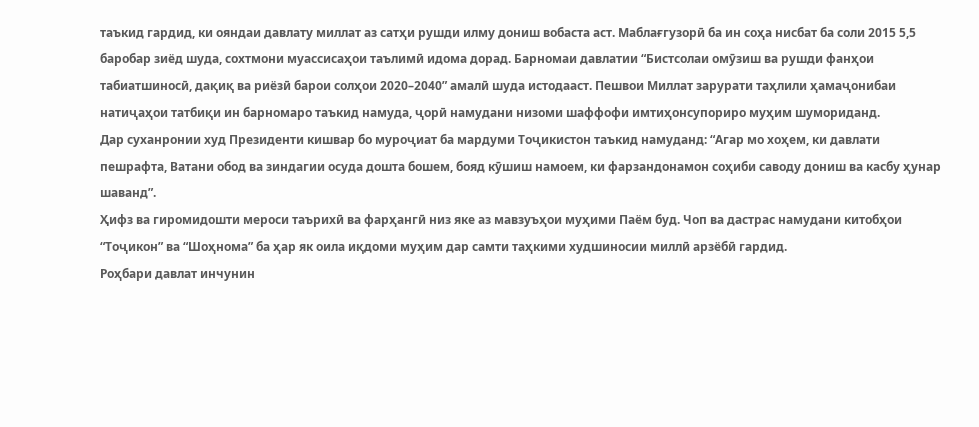таъкид гардид, ки ояндаи давлату миллат аз сатҳи рушди илму дониш вобаста аст. Маблағгузорӣ ба ин соҳа нисбат ба соли 2015 5,5 баробар зиёд шуда, сохтмони муассисаҳои таълимӣ идома дорад. Барномаи давлатии “Бистсолаи омӯзиш ва рушди фанҳои табиатшиносӣ, дақиқ ва риёзӣ барои солҳои 2020–2040” амалӣ шуда истодааст. Пешвои Миллат зарурати таҳлили ҳамаҷонибаи натиҷаҳои татбиқи ин барномаро таъкид намуда, ҷорӣ намудани низоми шаффофи имтиҳонсупориро муҳим шумориданд.
Дар суханронии худ Президенти кишвар бо муроҷиат ба мардуми Тоҷикистон таъкид намуданд: “Агар мо хоҳем, ки давлати пешрафта, Ватани обод ва зиндагии осуда дошта бошем, бояд кӯшиш намоем, ки фарзандонамон соҳиби саводу дониш ва касбу ҳунар шаванд”.
Ҳифз ва гиромидошти мероси таърихӣ ва фарҳангӣ низ яке аз мавзуъҳои муҳими Паём буд. Чоп ва дастрас намудани китобҳои “Тоҷикон” ва “Шоҳнома” ба ҳар як оила иқдоми муҳим дар самти таҳкими худшиносии миллӣ арзёбӣ гардид.
Роҳбари давлат инчунин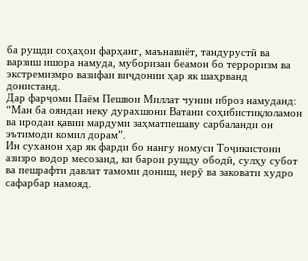ба рушди соҳаҳои фарҳанг, маънавиёт, тандурустӣ ва варзиш ишора намуда, муборизаи беамон бо терроризм ва экстремизмро вазифаи виҷдонии ҳар як шаҳрванд донистанд.
Дар фарҷоми Паём Пешвои Миллат чунин иброз намуданд: “Ман ба ояндаи неку дурахшони Ватани соҳибистиқлоламон ва иродаи қавии мардуми заҳматпешаву сарбаланди он эътимоди комил дорам”.
Ин суханон ҳар як фарди бо нангу номуси Тоҷикистони азизро водор месозанд, ки барои рушду ободӣ, сулҳу субот ва пешрафти давлат тамоми дониш, нерӯ ва заковати худро сафарбар намояд.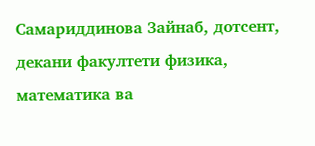Самариддинова Зайнаб, дотсент, декани факултети физика, математика ва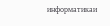информатикаи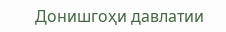Донишгоҳи давлатии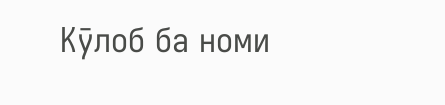Кӯлоб ба номи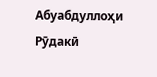Абуабдуллоҳи Рӯдакӣ